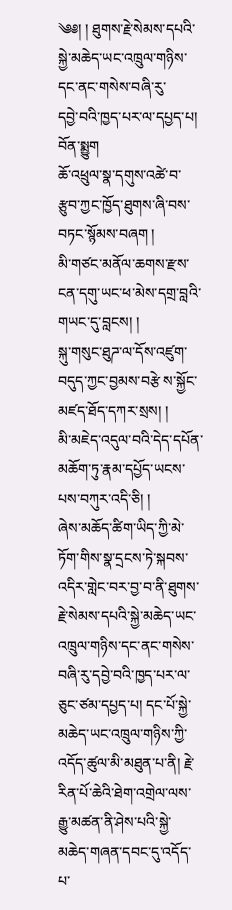༄༅། ། ཐུགས་རྗེ་སེམས་དཔའི་སྐྱེ་མཆེད་ཡང་འཁྲུལ་གཉིས་དང་ནང་གསེས་བཞི་རུ་
དབྱེ་བའི་ཁྱད་པར་ལ་དཔྱད་པ།
བོན་སྨྱུག
ཆོ་འཕྲུལ་སྣ་དགུས་འཚེ་བ་རྩུབ་ཀྱང་ཁྱོད་ཐུགས་ཞི་བས་བཏང་སྙོམས་བཞག །
མི་གཙང་མནོལ་ཆགས་རྫས་ངན་དགུ་ཡང་ཕ་མེས་དགྲ་བླའི་གཡང་དུ་བླངས། །
སྐུ་གསུང་ཐུཌ་ལ་དོས་འཛུག་བདུད་ཀྱང་བྱམས་བརྩེ ས་སྐྱོང་མཛད་ཐོད་དཀར་སྲས། །
མི་མཇེད་འདུལ་བའི་དེད་དཔོན་མཆོག་ཏུ་རྣམ་དཔྱོད་ཡངས་པས་བཀུར་འདི་ཅི། །
ཞེས་མཆོད་ཚིག་ཡིད་ཀྱི་མེ་ཏོག་གིས་སྣ་དྲངས་ཏེ་སྐབས་འདིར་གླེང་བར་བྱ་བ་ནི་ཐུགས་རྗེ་སེམས་དཔའི་སྐྱེ་མཆེད་ཡང་འཁྲུལ་གཉིས་དང་ནང་གསེས་བཞི་རུ་དབྱེ་བའི་ཁྱད་པར་ལ་ཅུང་ཙམ་དཔྱད་པ། དང་པོ་སྐྱེ་མཆེད་ཡང་འཁྲུལ་གཉིས་ཀྱི་འདོད་ཚུལ་མི་མཐུན་པ་ནི། རྗེ་རིན་པོ་ཆེའི་ཐེག་འགྲེལ་ལས་རྒྱུ་མཚན་ནི་ཤེས་པའི་སྐྱེ་མཆེད་གཞན་དབང་དུ་འདོད་པ་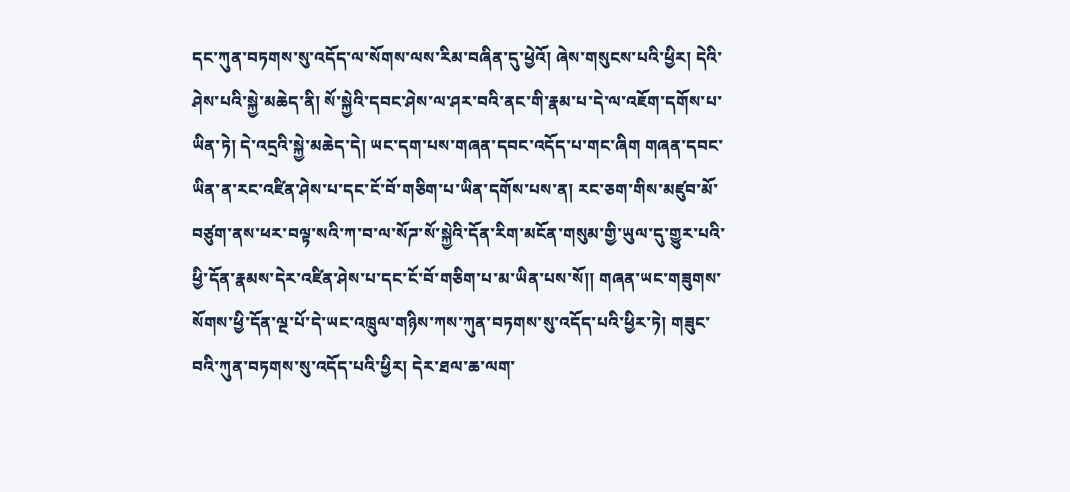དང་ཀུན་བཏགས་སུ་འདོད་ལ་སོགས་ལས་རིམ་བཞིན་དུ་ཕྱེའོ། ཞེས་གསུངས་པའི་ཕྱིར། དེའི་ཤེས་པའི་སྐྱེ་མཆེད་ནི། སོ་སྐྱེའི་དབང་ཤེས་ལ་ཤར་བའི་ནང་གི་རྣམ་པ་དེ་ལ་འཇོག་དགོས་པ་ཡིན་ཏེ། དེ་འདྲའི་སྐྱེ་མཆེད་དེ། ཡང་དག་པས་གཞན་དབང་འདོད་པ་གང་ཞིག གཞན་དབང་ཡིན་ན་རང་འཛིན་ཤེས་པ་དང་ངོ་བོ་གཅིག་པ་ཡིན་དགོས་པས་ན། རང་ཅག་གིས་མཛུབ་མོ་བཙུག་ནས་ཕར་བལྟ་སའི་ཀ་བ་ལ་སོཌ་སོ་སྐྱེའི་དོན་རིག་མངོན་གསུམ་གྱི་ཡུལ་དུ་གྱུར་པའི་ཕྱི་དོན་རྣམས་དེར་འཛིན་ཤེས་པ་དང་ངོ་བོ་གཅིག་པ་མ་ཡིན་པས་སོ།། གཞན་ཡང་གཟུགས་སོགས་ཕྱི་དོན་ལྔ་པོ་དེ་ཡང་འཁྲུལ་གཉིས་ཀས་ཀུན་བཏགས་སུ་འདོད་པའི་ཕྱིར་ཏེ། གཟུང་བའི་ཀུན་བཏགས་སུ་འདོད་པའི་ཕྱིར། དེར་ཐལ་ཆ་ལག་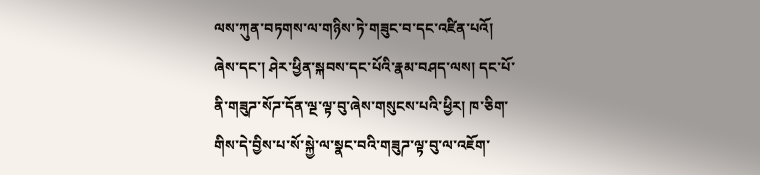ལས་ཀུན་བཏགས་ལ་གཉིས་ཏེ་གཟུང་བ་དང་འཛིན་པའོ། ཞེས་དང་། ཤེར་ཕྱིན་སྐབས་དང་པོའི་རྣམ་བཤད་ལས། དང་པོ་ནི་གཟུཌ་སོཌ་དོན་ལྔ་ལྟ་བུ་ཞེས་གསུངས་པའི་ཕྱིར། ཁ་ཅིག་གིས་དེ་བྱིས་པ་སོ་སྐྱེ་ལ་སྣང་བའི་གཟུཌ་ལྟ་བུ་ལ་འཇོག་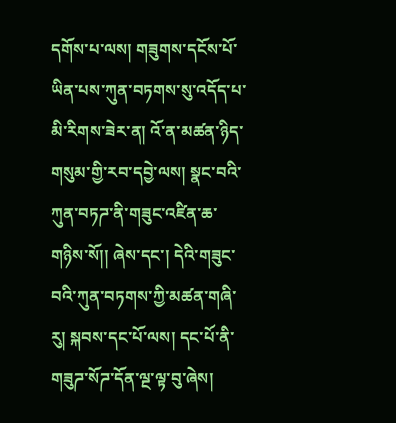དགོས་པ་ལས། གཟུགས་དངོས་པོ་ཡིན་པས་ཀུན་བཏགས་སུ་འདོད་པ་མི་རིགས་ཟེར་ན། འོ་ན་མཚན་ཉིད་གསུམ་གྱི་རབ་དབྱེ་ལས། སྣང་བའི་ཀུན་བཏཌ་ནི་གཟུང་འཛིན་ཆ་གཉིས་སོ།། ཞེས་དང་། དེའི་གཟུང་བའི་ཀུན་བཏགས་ཀྱི་མཚན་གཞི་རུ། སྐབས་དང་པོ་ལས། དང་པོ་ནི་གཟུཌ་སོཌ་དོན་ལྔ་ལྟ་བུ་ཞེས།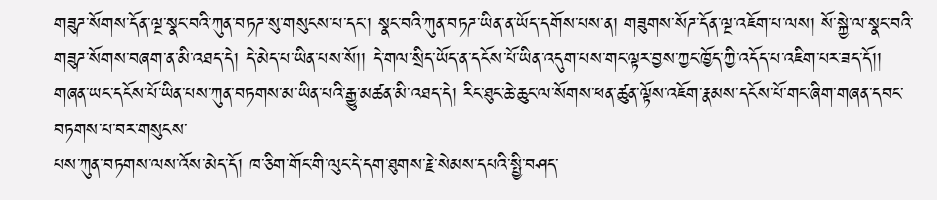གཟུཌ་སོགས་དོན་ལྔ་སྣང་བའི་ཀུན་བཏཌ་སུ་གསུངས་པ་དང་། སྣང་བའི་ཀུན་བཏཌ་ཡིན་ན་ཡོད་དགོས་པས་ན། གཟུགས་སོཌ་དོན་ལྔ་འཇོག་པ་ལས། སོ་སྐྱེ་ལ་སྣང་བའི་གཟུཌ་སོགས་བཞག་ན་མི་འཐད་དེ། དེ་མེད་པ་ཡིན་པས་སོ།། དེ་གལ་སྲིད་ཡོད་ན་དངོས་པོ་ཡིན་འདུག་པས་གང་ལྟར་བྱས་ཀྱང་ཁྱོད་ཀྱི་འདོད་པ་འཇིག་པར་ཟད་དོ།།
གཞན་ཡང་དངོས་པོ་ཡིན་པས་ཀུན་བཏགས་མ་ཡིན་པའི་རྒྱུ་མཚན་མི་འཐད་དེ། རིང་ཐུང་ཆེ་ཆུང་ལ་སོགས་ཕན་ཚུན་ལྟོས་འཇོག་རྣམས་དངོས་པོ་གང་ཞིག་གཞན་དབང་བཏགས་པ་བར་གསུངས་
པས་ཀུན་བཏགས་ལས་འོས་མེད་དོ། ཁ་ཅིག་གོང་གི་ལུང་དེ་དག་ཐུགས་རྗེ་སེམས་དཔའི་སྤྱི་བཤད་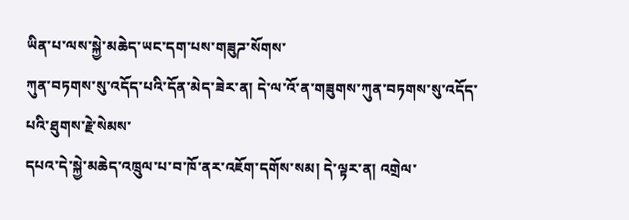ཡིན་པ་ལས་སྐྱེ་མཆེད་ཡང་དག་པས་གཟུཌ་སོགས་
ཀུན་བཏགས་སུ་འདོད་པའི་དོན་མེད་ཟེར་ན། དེ་ལ་འོ་ན་གཟུགས་ཀུན་བཏགས་སུ་འདོད་པའི་ཐུགས་རྗེ་སེམས་
དཔའ་དེ་སྐྱེ་མཆེད་འཁྲུལ་པ་བ་ཁོ་ནར་འཇོག་དགོས་སམ། དེ་ལྟར་ན། འགྲེལ་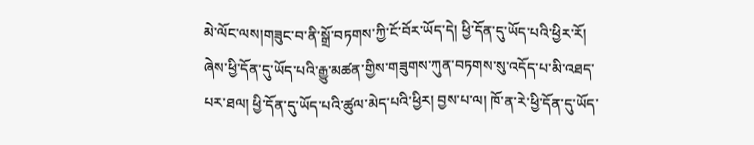མེ་ལོང་ལས།གཟུང་བ་ནི་སྒྲོ་བཏགས་ཀྱི་ངོ་བོར་ཡོད་དེ། ཕྱི་དོན་དུ་ཡོད་པའི་ཕྱིར་རོ། ཞེས་ཕྱི་དོན་དུ་ཡོད་པའི་རྒྱུ་མཚན་གྱིས་གཟུགས་ཀུན་བཏགས་སུ་འདོད་པ་མི་འཐད་པར་ཐལ། ཕྱི་དོན་དུ་ཡོད་པའི་ཚུལ་མེད་པའི་ཕྱིར། བྱས་པ་ལ། ཁོ་ན་རེ་ཕྱི་དོན་དུ་ཡོད་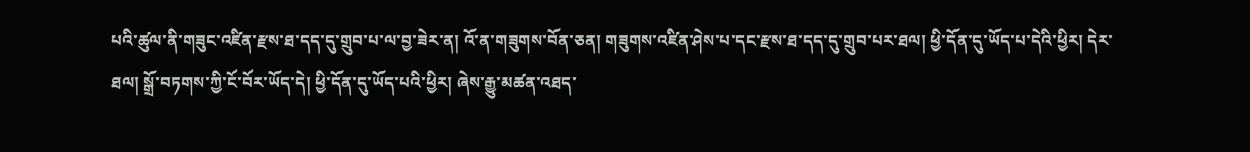པའི་ཚུལ་ནི་གཟུང་འཛིན་རྫས་ཐ་དད་དུ་གྲུབ་པ་ལ་བྱ་ཟེར་ན། འོ་ན་གཟུགས་བོན་ཅན། གཟུགས་འཛིན་ཤེས་པ་དང་རྫས་ཐ་དད་དུ་གྲུབ་པར་ཐལ། ཕྱི་དོན་དུ་ཡོད་པ་དེའི་ཕྱིར། དེར་ཐལ། སྒྲོ་བཏགས་ཀྱི་ངོ་བོར་ཡོད་དེ། ཕྱི་དོན་དུ་ཡོད་པའི་ཕྱིར། ཞེས་རྒྱུ་མཚན་འཐད་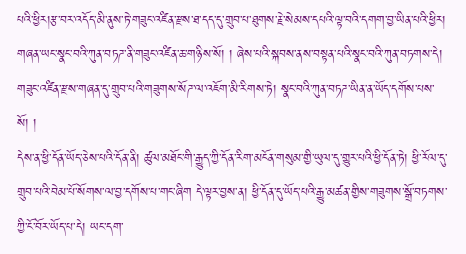པའི་ཕྱིར།རྩ་བར་འདོད་མི་ནུས་ཏེ་གཟུང་འཛིན་རྫས་ཐ་དད་དུ་གྲུབ་པ་ཐུགས་རྗེ་སེམས་དཔའི་ལྟ་བའི་དགག་བྱ་ཡིན་པའི་ཕྱིར། གཞན་ཡང་སྣང་བའི་ཀུན་བཏཌ་ནི་གཟུང་འཛིན་ཆ་གཉིས་སོ། ། ཞེས་པའི་སྐབས་ནས་བསྟན་པའི་སྣང་བའི་ཀུན་བཏགས་དེ། གཟུང་འཛིན་རྫས་གཞན་དུ་གྲུབ་པའི་གཟུགས་སོཌ་ལ་འཇོག་མི་རིགས་ཏེ། སྣང་བའི་ཀུན་བཏཌ་ཡིན་ན་ཡོད་དགོས་པས་སོ། །
དེས་ན་ཕྱི་དོན་ཡོད་ཅེས་པའི་དོན་ནི། ཚུལ་མཐོང་གི་རྒྱུད་ཀྱི་དོན་རིག་མངོན་གསུམ་གྱི་ཡུལ་དུ་གྱུར་པའི་ཕྱི་དོན་ཏེ། ཕྱི་རོལ་དུ་གྲུབ་པའི་བེམ་པོ་སོགས་ལ་བྱ་དགོས་པ་གང་ཞིག དེ་ལྟར་བྱས་ན། ཕྱི་དོན་དུ་ཡོད་པའི་རྒྱུ་མཚན་གྱིས་གཟུགས་སྒྲོ་བཏགས་ཀྱི་ངོ་བོར་ཡོད་པ་དེ། ཡང་དག་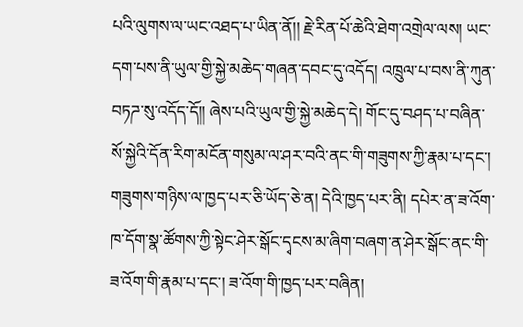པའི་ལུགས་ལ་ཡང་འཐད་པ་ཡིན་ནོ།། རྗེ་རིན་པོ་ཆེའི་ཐེག་འགྲེལ་ལས། ཡང་དག་པས་ནི་ཡུལ་གྱི་སྐྱེ་མཆེད་གཞན་དབང་དུ་འདོད། འཁྲུལ་པ་བས་ནི་ཀུན་བཏཌ་སུ་འདོད་དོ།། ཞེས་པའི་ཡུལ་གྱི་སྐྱེ་མཆེད་དེ། གོང་དུ་བཤད་པ་བཞིན་སོ་སྐྱེའི་དོན་རིག་མངོན་གསུམ་ལ་ཤར་བའི་ནང་གི་གཟུགས་ཀྱི་རྣམ་པ་དང་། གཟུགས་གཉིས་ལ་ཁྱད་པར་ཅི་ཡོད་ཅེ་ན། དེའི་ཁྱད་པར་ནི། དཔེར་ན་ཟ་འོག་ཁ་དོག་སྣ་ཚོགས་ཀྱི་སྟེང་ཤེར་སྒོང་དྭངས་མ་ཞིག་བཞག་ན་ཤེར་སྒོང་ནང་གི་ཟ་འོག་གི་རྣམ་པ་དང་། ཟ་འོག་གི་ཁྱད་པར་བཞིན།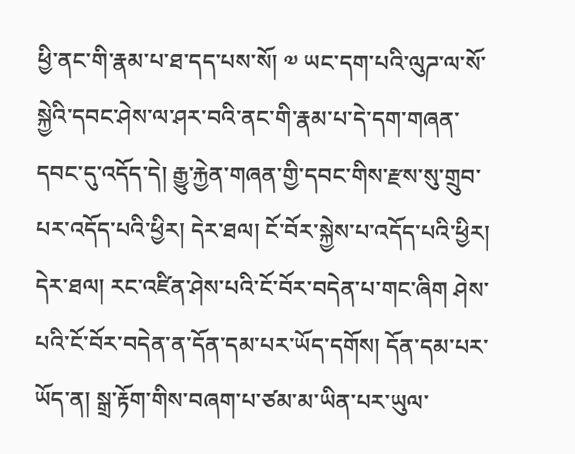ཕྱི་ནང་གི་རྣམ་པ་ཐ་དད་པས་སོ། ༧ ཡང་དག་པའི་ལུཌ་ལ་སོ་སྐྱེའི་དབང་ཤེས་ལ་ཤར་བའི་ནང་གི་རྣམ་པ་དེ་དག་གཞན་དབང་དུ་འདོད་དེ། རྒྱུ་རྐྱེན་གཞན་གྱི་དབང་གིས་རྫས་སུ་གྲུབ་པར་འདོད་པའི་ཕྱིར། དེར་ཐལ། ངོ་བོར་སྐྱེས་པ་འདོད་པའི་ཕྱིར། དེར་ཐལ། རང་འཛིན་ཤེས་པའི་ངོ་བོར་བདེན་པ་གང་ཞིག ཤེས་པའི་ངོ་བོར་བདེན་ན་དོན་དམ་པར་ཡོད་དགོས། དོན་དམ་པར་ཡོད་ན། སྒྲ་རྟོག་གིས་བཞག་པ་ཙམ་མ་ཡིན་པར་ཡུལ་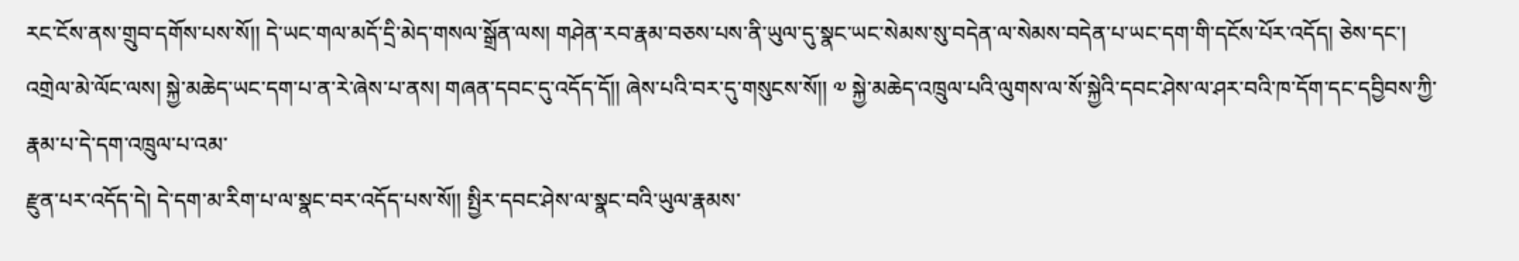རང་ངོས་ནས་གྲུབ་དགོས་པས་སོ།། དེ་ཡང་གལ་མདོ་དྲི་མེད་གསལ་སྒྲོན་ལས། གཤེན་རབ་རྣམ་བཅས་པས་ནི་ཡུལ་དུ་སྣང་ཡང་སེམས་སུ་བདེན་ལ་སེམས་བདེན་པ་ཡང་དག་གི་དངོས་པོར་འདོད། ཅེས་དང་། འགྲེལ་མེ་ལོང་ལས། སྐྱེ་མཆེད་ཡང་དག་པ་ན་རེ་ཞེས་པ་ནས། གཞན་དབང་དུ་འདོད་དོ།། ཞེས་པའི་བར་དུ་གསུངས་སོ།། ༧ སྐྱེ་མཆེད་འཁྲུལ་པའི་ལུགས་ལ་སོ་སྐྱེའི་དབང་ཤེས་ལ་ཤར་བའི་ཁ་དོག་དང་དབྱིབས་ཀྱི་རྣམ་པ་དེ་དག་འཁྲུལ་པ་འམ་
རྫུན་པར་འདོད་དེ། དེ་དག་མ་རིག་པ་ལ་སྣང་བར་འདོད་པས་སོ།། སྤྱིར་དབང་ཤེས་ལ་སྣང་བའི་ཡུལ་རྣམས་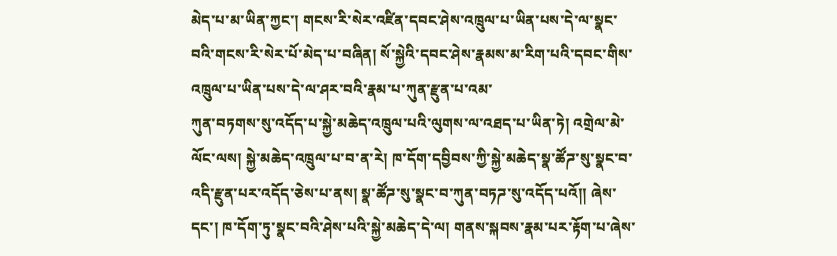མེད་པ་མ་ཡིན་ཀྱང་། གངས་རི་སེར་འཛིན་དབང་ཤེས་འཁྲུལ་པ་ཡིན་པས་དེ་ལ་སྣང་བའི་གངས་རི་སེར་པོ་མེད་པ་བཞིན། སོ་སྐྱེའི་དབང་ཤེས་རྣམས་མ་རིག་པའི་དབང་གིས་འཁྲུལ་པ་ཡིན་པས་དེ་ལ་ཤར་བའི་རྣམ་པ་ཀུན་རྫུན་པ་འམ་
ཀུན་བཏགས་སུ་འདོད་པ་སྐྱེ་མཆེད་འཁྲུལ་པའི་ལུགས་ལ་འཐད་པ་ཡིན་ཏེ། འགྲེལ་མེ་ལོང་ལས། སྐྱེ་མཆེད་འཁྲུལ་པ་བ་ན་རེ། ཁ་དོག་དབྱིབས་ཀྱི་སྐྱེ་མཆེད་སྣ་ཚོཌ་སུ་སྣང་བ་འདི་རྫུན་པར་འདོད་ཅེས་པ་ནས། སྣ་ཚོཌ་སུ་སྣང་བ་ཀུན་བཏཌ་སུ་འདོད་པའོ།། ཞེས་དང་། ཁ་དོག་ཏུ་སྣང་བའི་ཤེས་པའི་སྐྱེ་མཆེད་དེ་ལ། གནས་སྐབས་རྣམ་པར་རྟོག་པ་ཞེས་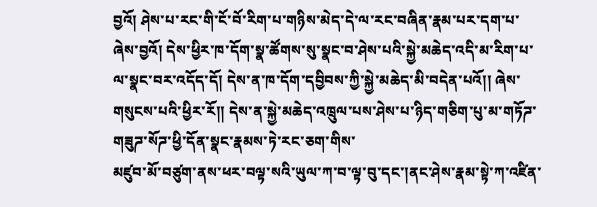བྱའོ། ཤེས་པ་རང་གི་ངོ་བོ་རིག་པ་གཉིས་མེད་དེ་ལ་རང་བཞིན་རྣམ་པར་དག་པ་ཞེས་བྱའོ། དེས་ཕྱིར་ཁ་དོག་སྣ་ཚོགས་སུ་སྣང་བ་ཤེས་པའི་སྐྱེ་མཆེད་འདི་མ་རིག་པ་ལ་སྣང་བར་འདོད་དོ། དེས་ན་ཁ་དོག་དབྱིབས་ཀྱི་སྐྱེ་མཆེད་མི་བདེན་པའོ།། ཞེས་གསུངས་པའི་ཕྱིར་རོ།། དེས་ན་སྐྱེ་མཆེད་འཁྲུལ་པས་ཤེས་པ་ཉིད་གཅིག་པུ་མ་གཏོཌ་གཟུཌ་སོཌ་ཕྱི་དོན་སྣང་རྣམས་ཏེ་རང་ཅག་གིས་
མཛུབ་མོ་བཙུག་ནས་ཕར་བལྟ་སའི་ཡུལ་ཀ་བ་ལྟ་བུ་དང་།ནང་ཤེས་རྣམ་སྟེ་ཀ་འཛིན་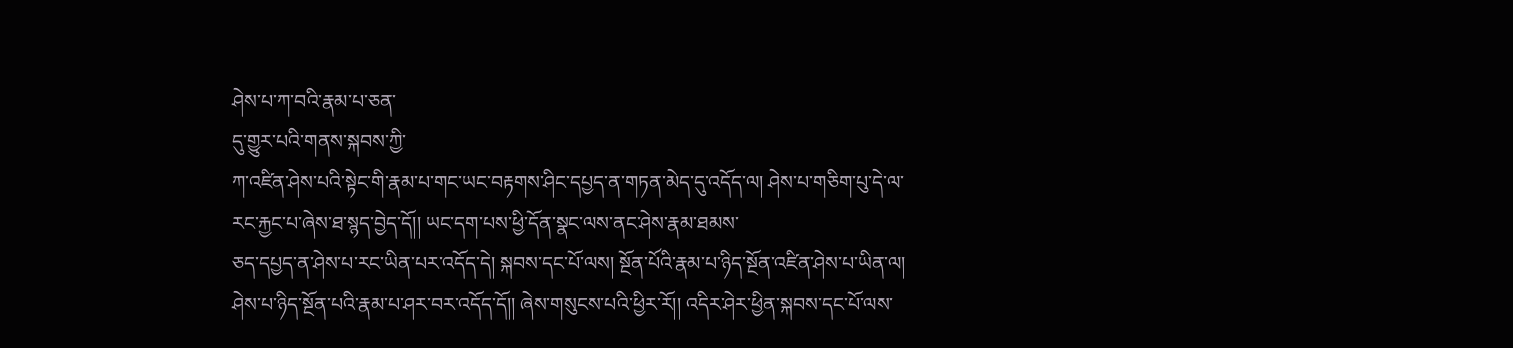ཤེས་པ་ཀ་བའི་རྣམ་པ་ཅན་
དུ་གྱུར་པའི་གནས་སྐབས་ཀྱི་
ཀ་འཛིན་ཤེས་པའི་སྟེང་གི་རྣམ་པ་གང་ཡང་བརྟགས་ཤིང་དཔྱད་ན་གཏན་མེད་དུ་འདོད་ལ། ཤེས་པ་གཅིག་པུ་དེ་ལ་རང་རྐྱང་པ་ཞེས་ཐ་སྙད་བྱེད་དོ།། ཡང་དག་པས་ཕྱི་དོན་སྣང་ལས་ནང་ཤེས་རྣམ་ཐམས་
ཅད་དཔྱད་ན་ཤེས་པ་རང་ཡིན་པར་འདོད་དེ། སྐབས་དང་པོ་ལས། སྔོན་པོའི་རྣམ་པ་ཉིད་སྔོན་འཛིན་ཤེས་པ་ཡིན་ལ། ཤེས་པ་ཉིད་སྔོན་པའི་རྣམ་པ་ཤར་བར་འདོད་དོ།། ཞེས་གསུངས་པའི་ཕྱིར་རོ།། འདིར་ཤེར་ཕྱིན་སྐབས་དང་པོ་ལས་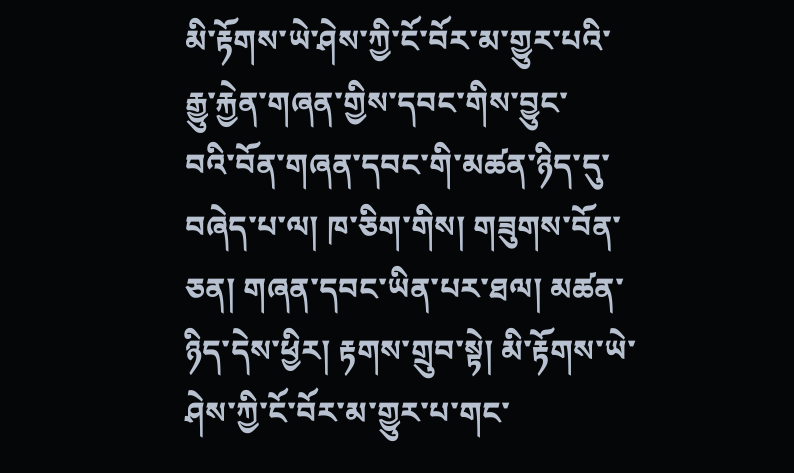མི་རྟོགས་ཡེ་ཤེས་ཀྱི་ངོ་བོར་མ་གྱུར་པའི་རྒྱུ་རྐྱེན་གཞན་གྱིས་དབང་གིས་བྱུང་
བའི་བོན་གཞན་དབང་གི་མཚན་ཉིད་དུ་བཞེད་པ་ལ། ཁ་ཅིག་གིས། གཟུགས་བོན་ཅན། གཞན་དབང་ཡིན་པར་ཐལ། མཚན་ཉིད་དེས་ཕྱིར། རྟགས་གྲུབ་སྟེ། མི་རྟོགས་ཡེ་ཤེས་ཀྱི་ངོ་བོར་མ་གྱུར་པ་གང་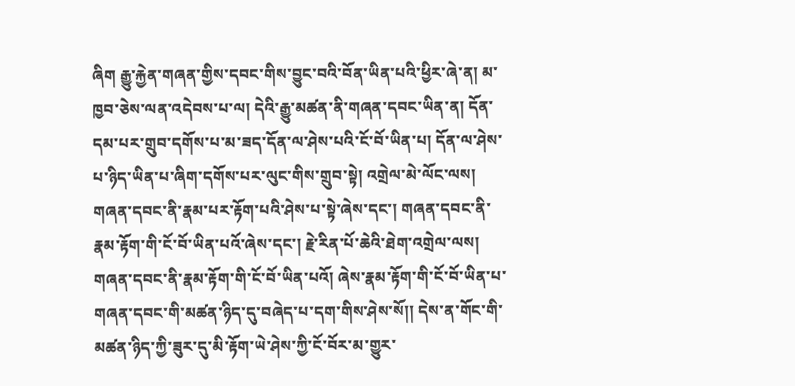ཞིག རྒྱུ་རྐྱེན་གཞན་གྱིས་དབང་གིས་བྱུང་བའི་བོན་ཡིན་པའི་ཕྱིར་ཞེ་ན། མ་ཁྱབ་ཅེས་ལན་འདེབས་པ་ལ། དེའི་རྒྱུ་མཚན་ནི་གཞན་དབང་ཡིན་ན། དོན་དམ་པར་གྲུབ་དགོས་པ་མ་ཟད་དོན་ལ་ཤེས་པའི་ངོ་བོ་ཡིན་པ། དོན་ལ་ཤེས་པ་ཉིད་ཡིན་པ་ཞིག་དགོས་པར་ལུང་གིས་གྲུབ་སྟེ། འགྲེལ་མེ་ལོང་ལས། གཞན་དབང་ནི་རྣམ་པར་རྟོག་པའི་ཤེས་པ་སྟེ་ཞེས་དང་། གཞན་དབང་ནི་རྣམ་རྟོག་གི་ངོ་བོ་ཡིན་པའོ་ཞེས་དང་། རྗེ་རིན་པོ་ཆེའི་ཐེག་འགྲེལ་ལས། གཞན་དབང་ནི་རྣམ་རྟོག་གི་ངོ་བོ་ཡིན་པའོ། ཞེས་རྣམ་རྟོག་གི་ངོ་བོ་ཡིན་པ་གཞན་དབང་གི་མཚན་ཉིད་དུ་བཞེད་པ་དག་གིས་ཤེས་སོ།། དེས་ན་གོང་གི་མཚན་ཉིད་ཀྱི་ཟུར་དུ་མི་རྟོག་ཡེ་ཤེས་ཀྱི་ངོ་བོར་མ་གྱུར་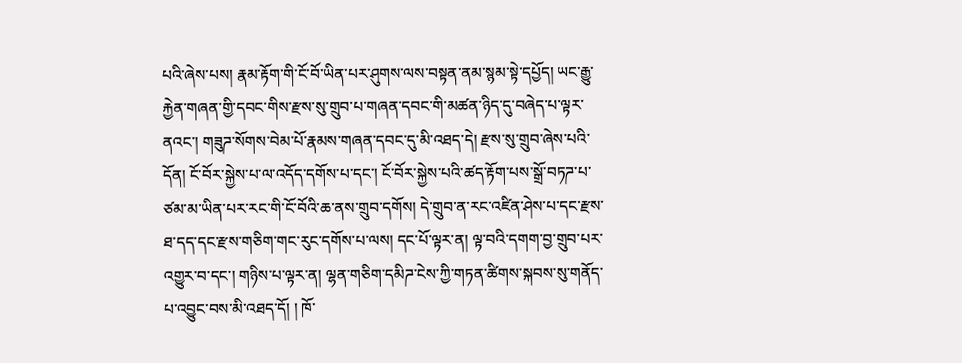པའི་ཞེས་པས། རྣམ་རྟོག་གི་ངོ་བོ་ཡིན་པར་ཤུགས་ལས་བསྟན་ནམ་སྙམ་སྟེ་དཔྱོད། ཡང་རྒྱུ་རྐྱེན་གཞན་གྱི་དབང་གིས་རྫས་སུ་གྲུབ་པ་གཞན་དབང་གི་མཚན་ཉིད་དུ་བཞེད་པ་ལྟར་ནའང་། གཟུཌ་སོགས་བེམ་པོ་རྣམས་གཞན་དབང་དུ་མི་འཐད་དེ། རྫས་སུ་གྲུབ་ཞེས་པའི་དོན། ངོ་བོར་སྐྱེས་པ་ལ་འདོད་དགོས་པ་དང་། ངོ་བོར་སྐྱེས་པའི་ཚད་རྟོག་པས་སྒྲོ་བཏཌ་པ་ཙམ་མ་ཡིན་པར་རང་གི་ངོ་བོའི་ཆ་ནས་གྲུབ་དགོས། དེ་གྲུབ་ན་རང་འཛིན་ཤེས་པ་དང་རྫས་ཐ་དད་དང་རྫས་གཅིག་གང་རུང་དགོས་པ་ལས། དང་པོ་ལྟར་ན། ལྟ་བའི་དགག་བྱ་གྲུབ་པར་འགྱུར་བ་དང་། གཉིས་པ་ལྟར་ན། ལྷན་གཅིག་དམིཌ་ངེས་ཀྱི་གཏན་ཚིགས་སྐབས་སུ་གནོད་པ་འབྱུང་བས་མི་འཐད་དོ། ། ཁོ་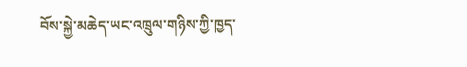བོས་སྐྱེ་མཆེད་ཡང་འཁྲུལ་གཉིས་ཀྱི་ཁྱད་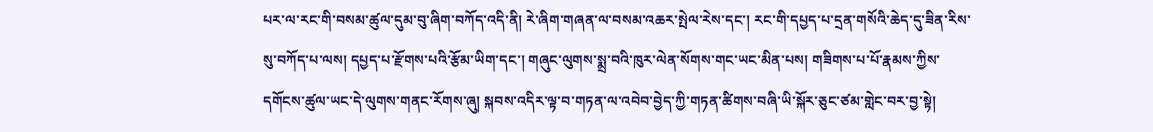པར་ལ་རང་གི་བསམ་ཚུལ་དུམ་བུ་ཞིག་བཀོད་འདི་ནི། རེ་ཞིག་གཞན་ལ་བསམ་འཆར་སྤེལ་རེས་དང་། རང་གི་དཔྱད་པ་དྲན་གསོའི་ཆེད་དུ་ཟིན་རིས་སུ་བཀོད་པ་ལས། དཔྱད་པ་རྫོགས་པའི་རྩོམ་ཡིག་དང་། གཞུང་ལུགས་སྨྲ་བའི་ཁུར་ལེན་སོགས་གང་ཡང་མིན་པས། གཟིགས་པ་པོ་རྣམས་ཀྱིས་དགོངས་ཚུལ་ཡང་དེ་ལུགས་གནང་རོགས་ཞུ། སྐབས་འདིར་ལྟ་བ་གཏན་ལ་འབེབ་བྱེད་ཀྱི་གཏན་ཚིགས་བཞི་ཡི་སྐོར་ཅུང་ཙམ་གླེང་བར་བྱ་སྟེ།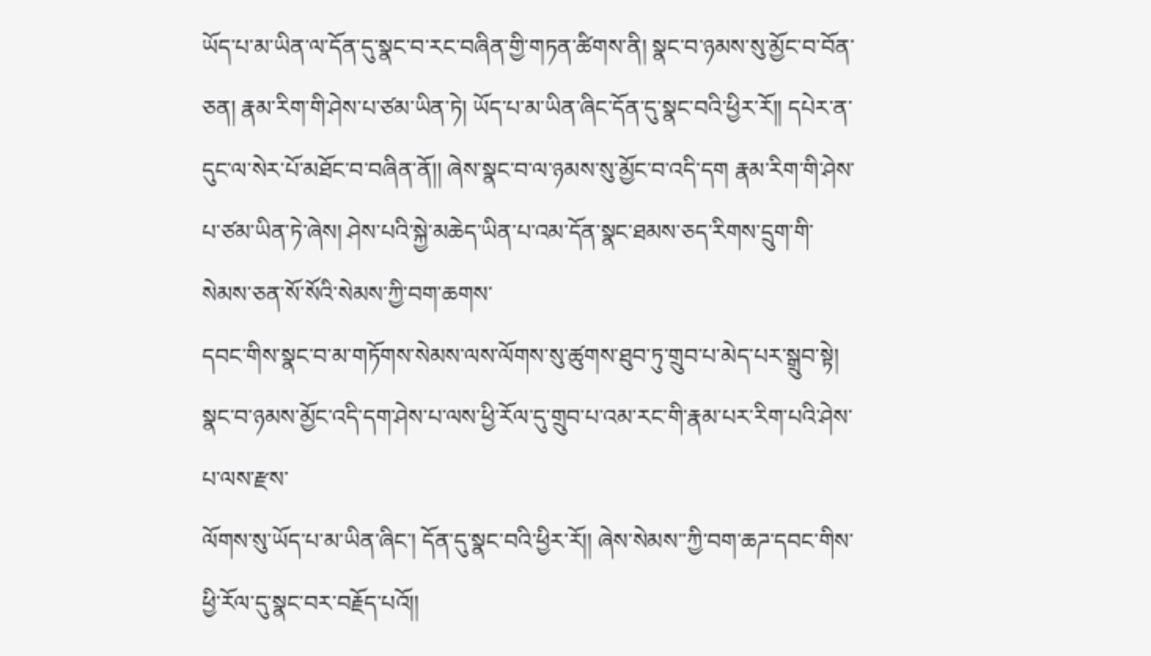ཡོད་པ་མ་ཡིན་ལ་དོན་དུ་སྣང་བ་རང་བཞིན་གྱི་གཏན་ཚིགས་ནི། སྣང་བ་ཉམས་སུ་མྱོང་བ་བོན་ཅན། རྣམ་རིག་གི་ཤེས་པ་ཙམ་ཡིན་ཏེ། ཡོད་པ་མ་ཡིན་ཞིང་དོན་དུ་སྣང་བའི་ཕྱིར་རོ།། དཔེར་ན་དུང་ལ་སེར་པོ་མཐོང་བ་བཞིན་ནོ།། ཞེས་སྣང་བ་ལ་ཉམས་སུ་མྱོང་བ་འདི་དག རྣམ་རིག་གི་ཤེས་པ་ཙམ་ཡིན་ཏེ་ཞེས། ཤེས་པའི་སྐྱེ་མཆེད་ཡིན་པ་འམ་དོན་སྣང་ཐམས་ཅད་རིགས་དྲུག་གི་སེམས་ཅན་སོ་སོའི་སེམས་ཀྱི་བག་ཆགས་
དབང་གིས་སྣང་བ་མ་གཏོགས་སེམས་ལས་ལོགས་སུ་ཚུགས་ཐུབ་ཏུ་གྲུབ་པ་མེད་པར་སྒྲུབ་སྟེ། སྣང་བ་ཉམས་མྱོང་འདི་དག་ཤེས་པ་ལས་ཕྱི་རོལ་དུ་གྲུབ་པ་འམ་རང་གི་རྣམ་པར་རིག་པའི་ཤེས་པ་ལས་རྫས་
ལོགས་སུ་ཡོད་པ་མ་ཡིན་ཞིང་། དོན་དུ་སྣང་བའི་ཕྱིར་རོ།། ཞེས་སེམས་་ཀྱི་བག་ཆཌ་དབང་གིས་ཕྱི་རོལ་དུ་སྣང་བར་བརྗོད་པའོ།།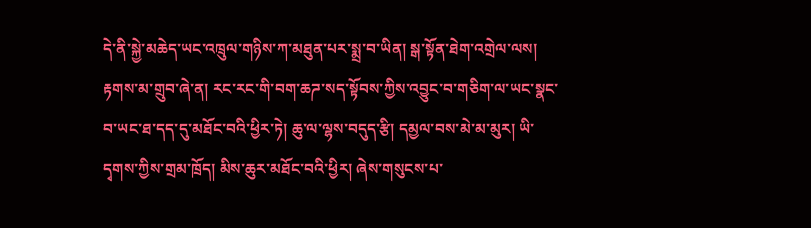དེ་ནི་སྐྱེ་མཆེད་ཡང་འཁྲུལ་གཉིས་ཀ་མཐུན་པར་སྨྲ་བ་ཡིན། སྒ་སྟོན་ཐེག་འགྲེལ་ལས། རྟགས་མ་གྲུབ་ཞེ་ན། རང་རང་གི་བག་ཆཌ་སད་སྟོབས་ཀྱིས་འབྱུང་བ་གཅིག་ལ་ཡང་སྣང་བ་ཡང་ཐ་དད་དུ་མཐོང་བའི་ཕྱིར་ཏེ། ཆུ་ལ་ལྷས་བདུད་རྩི། དམྱལ་བས་མེ་མ་མུར། ཡི་དྭགས་ཀྱིས་གྲམ་ཁྲོད། མིས་ཆུར་མཐོང་བའི་ཕྱིར། ཞེས་གསུངས་པ་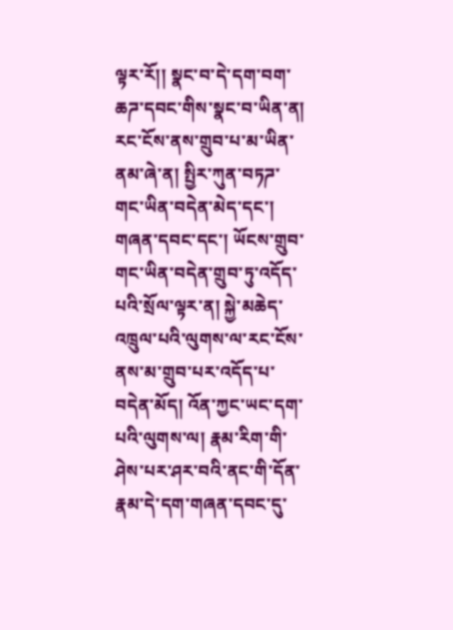ལྟར་རོ།། སྣང་བ་དེ་དག་བག་ཆཌ་དབང་གིས་སྣང་བ་ཡིན་ན། རང་ངོས་ནས་གྲུབ་པ་མ་ཡིན་ནམ་ཞེ་ན། སྤྱིར་ཀུན་བཏཌ་གང་ཡིན་བདེན་མེད་དང་། གཞན་དབང་དང་། ཡོངས་གྲུབ་གང་ཡིན་བདེན་གྲུབ་ཏུ་འདོད་པའི་སྲོལ་ལྟར་ན། སྐྱེ་མཆེད་འཁྲུལ་པའི་ལུགས་ལ་རང་ངོས་ནས་མ་གྲུབ་པར་འདོད་པ་བདེན་མོད། འོན་ཀྱང་ཡང་དག་པའི་ལུགས་ལ། རྣམ་རིག་གི་ཤེས་པར་ཤར་བའི་ནང་གི་དོན་རྣམ་དེ་དག་གཞན་དབང་དུ་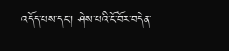འདོད་པས་དང་། ཤེས་པའི་ངོ་བོར་བདེན་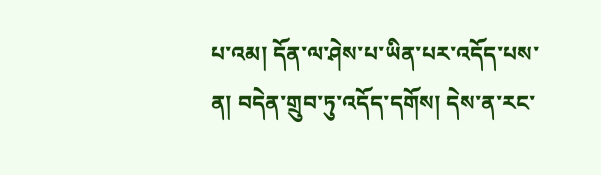པ་འམ། དོན་ལ་ཤེས་པ་ཡིན་པར་འདོད་པས་ན། བདེན་གྲུབ་ཏུ་འདོད་དགོས། དེས་ན་རང་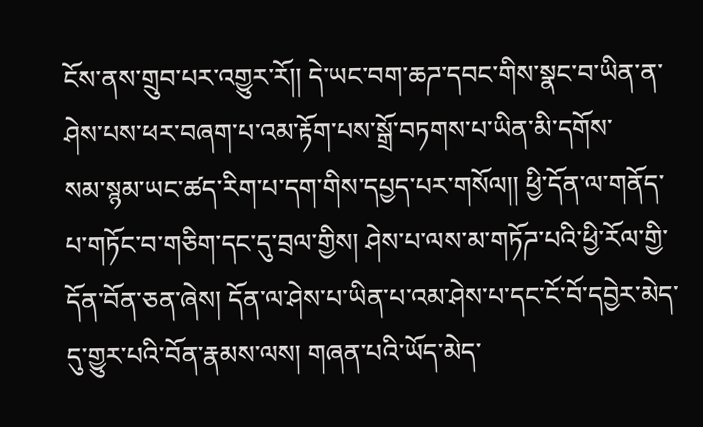ངོས་ནས་གྲུབ་པར་འགྱུར་རོ།། དེ་ཡང་བག་ཆཌ་དབང་གིས་སྣང་བ་ཡིན་ན་ཤེས་པས་ཕར་བཞག་པ་འམ་རྟོག་པས་སྒྲོ་བཏགས་པ་ཡིན་མི་དགོས་
སམ་སྙམ་ཡང་ཚད་རིག་པ་དག་གིས་དཔྱད་པར་གསོལ།། ཕྱི་དོན་ལ་གནོད་པ་གཏོང་བ་གཅིག་དང་དུ་བྲལ་གྱིས། ཤེས་པ་ལས་མ་གཏོཌ་པའི་ཕྱི་རོལ་གྱི་དོན་བོན་ཅན་ཞེས། དོན་ལ་ཤེས་པ་ཡིན་པ་འམ་ཤེས་པ་དང་ངོ་བོ་དབྱེར་མེད་དུ་གྱུར་པའི་བོན་རྣམས་ལས། གཞན་པའི་ཡོད་མེད་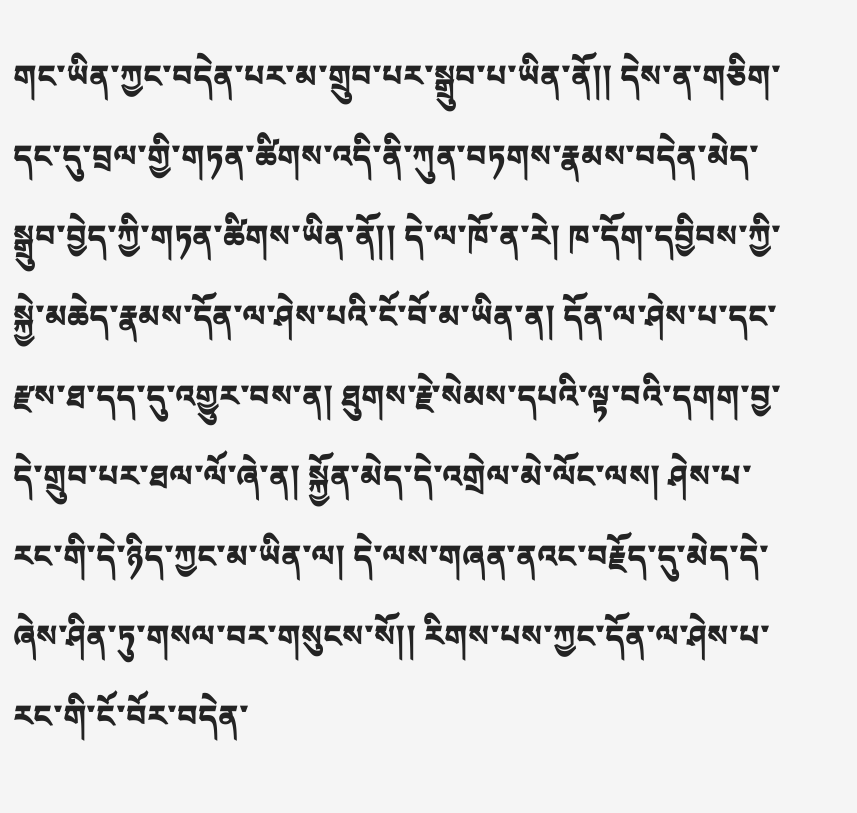གང་ཡིན་ཀྱང་བདེན་པར་མ་གྲུབ་པར་སྒྲུབ་པ་ཡིན་ནོ།། དེས་ན་གཅིག་དང་དུ་བྲལ་གྱི་གཏན་ཚིགས་འདི་ནི་ཀུན་བཏགས་རྣམས་བདེན་མེད་སྒྲུབ་བྱེད་ཀྱི་གཏན་ཚིགས་ཡིན་ནོ།། དེ་ལ་ཁོ་ན་རེ། ཁ་དོག་དབྱིབས་ཀྱི་སྐྱེ་མཆེད་རྣམས་དོན་ལ་ཤེས་པའི་ངོ་བོ་མ་ཡིན་ན། དོན་ལ་ཤེས་པ་དང་རྫས་ཐ་དད་དུ་འགྱུར་བས་ན། ཐུགས་རྗེ་སེམས་དཔའི་ལྟ་བའི་དགག་བྱ་དེ་གྲུབ་པར་ཐལ་ལོ་ཞེ་ན། སྐྱོན་མེད་དེ་འགྲེལ་མེ་ལོང་ལས། ཤེས་པ་རང་གི་དེ་ཉིད་ཀྱང་མ་ཡིན་ལ། དེ་ལས་གཞན་ནའང་བརྗོད་དུ་མེད་དེ་ཞེས་ཤིན་ཏུ་གསལ་བར་གསུངས་སོ།། རིགས་པས་ཀྱང་དོན་ལ་ཤེས་པ་རང་གི་ངོ་བོར་བདེན་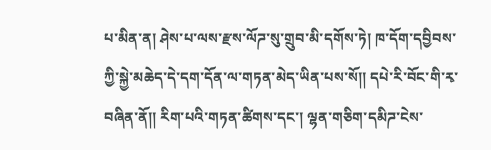པ་མིན་ན། ཤེས་པ་ལས་རྫས་ལོཌ་སུ་གྲུབ་མི་དགོས་ཏེ། ཁ་དོག་དབྱིབས་ཀྱི་སྐྱེ་མཆེད་དེ་དག་དོན་ལ་གཏན་མེད་ཡིན་པས་སོ།། དཔེ་རི་བོང་གི་རྭ་བཞིན་ནོ།། རིག་པའི་གཏན་ཚིགས་དང་། ལྷན་གཅིག་དམིཌ་ངེས་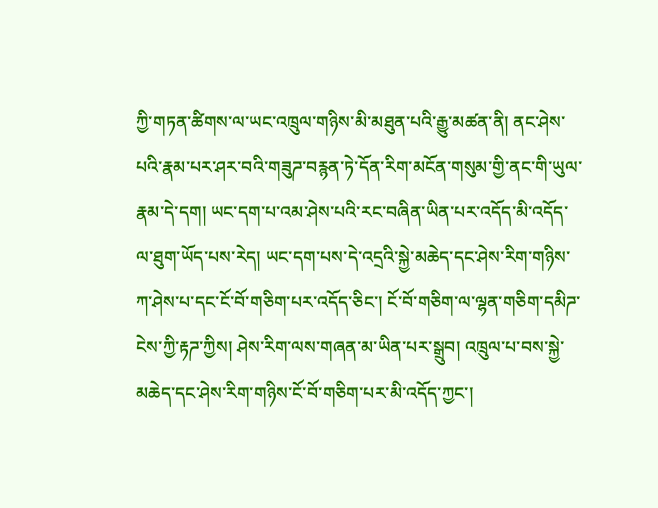ཀྱི་གཏན་ཚིགས་ལ་ཡང་འཁྲུལ་གཉིས་མི་མཐུན་པའི་རྒྱུ་མཚན་ནི། ནང་ཤེས་པའི་རྣམ་པར་ཤར་བའི་གཟུཌ་བརྙན་ཏེ་དོན་རིག་མངོན་གསུམ་གྱི་ནང་གི་ཡུལ་རྣམ་དེ་དག། ཡང་དག་པ་འམ་ཤེས་པའི་རང་བཞིན་ཡིན་པར་འདོད་མི་འདོད་ལ་ཐུག་ཡོད་པས་རེད། ཡང་དག་པས་དེ་འདྲའི་སྐྱེ་མཆེད་དང་ཤེས་རིག་གཉིས་ཀ་ཤེས་པ་དང་ངོ་བོ་གཅིག་པར་འདོད་ཅིང་། ངོ་བོ་གཅིག་ལ་ལྷན་གཅིག་དམིཌ་ངེས་ཀྱི་རྟཌ་ཀྱིས། ཤེས་རིག་ལས་གཞན་མ་ཡིན་པར་སྒྲུབ། འཁྲུལ་པ་བས་སྐྱེ་མཆེད་དང་ཤེས་རིག་གཉིས་ངོ་བོ་གཅིག་པར་མི་འདོད་ཀྱང་།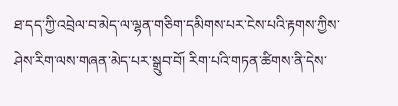ཐ་དད་ཀྱི་འབྲེལ་བ་མེད་ལ་ལྷན་གཅིག་དམིགས་པར་ངེས་པའི་རྟགས་ཀྱིས་ཤེས་རིག་ལས་གཞན་མེད་པར་སྒྲུབ་བོ། རིག་པའི་གཏན་ཚིགས་ནི་དེས་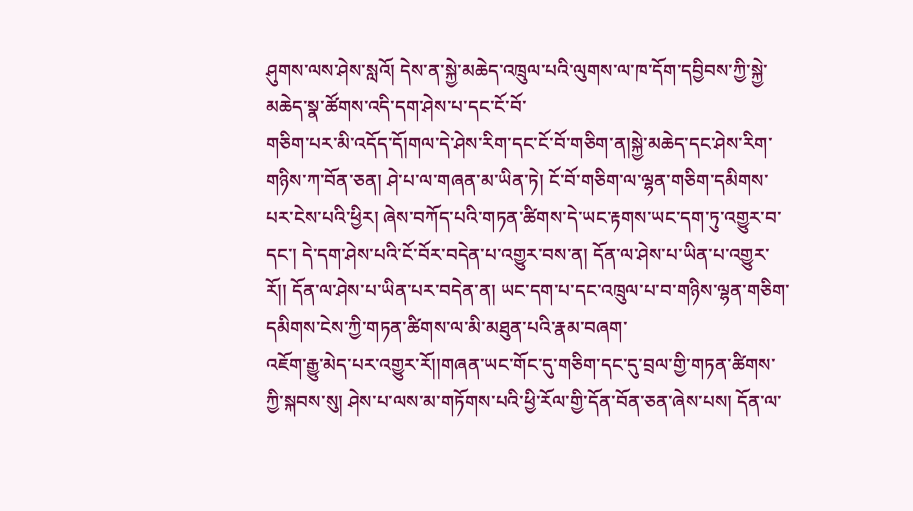ཤུགས་ལས་ཤེས་སླའོ། དེས་ན་སྐྱེ་མཆེད་འཁྲུལ་པའི་ལུགས་ལ་ཁ་དོག་དབྱིབས་ཀྱི་སྐྱེ་མཆེད་སྣ་ཚོགས་འདི་དག་ཤེས་པ་དང་ངོ་བོ་
གཅིག་པར་མི་འདོད་དོ།གལ་དེ་ཤེས་རིག་དང་ངོ་བོ་གཅིག་ན།སྐྱེ་མཆེད་དང་ཤེས་རིག་གཉིས་ཀ་བོན་ཅན། ཤེ་པ་ལ་གཞན་མ་ཡིན་ཏེ། ངོ་བོ་གཅིག་ལ་ལྷན་གཅིག་དམིགས་པར་ངེས་པའི་ཕྱིར། ཞེས་བཀོད་པའི་གཏན་ཚིགས་དེ་ཡང་རྟགས་ཡང་དག་ཏུ་འགྱུར་བ་དང་། དེ་དག་ཤེས་པའི་ངོ་བོར་བདེན་པ་འགྱུར་བས་ན། དོན་ལ་ཤེས་པ་ཡིན་པ་འགྱུར་རོ།། དོན་ལ་ཤེས་པ་ཡིན་པར་བདེན་ན། ཡང་དག་པ་དང་འཁྲུལ་པ་བ་གཉིས་ལྷན་གཅིག་དམིགས་ངེས་ཀྱི་གཏན་ཚིགས་ལ་མི་མཐུན་པའི་རྣམ་བཞག་
འཇོག་རྒྱུ་མེད་པར་འགྱུར་རོ།།གཞན་ཡང་གོང་དུ་གཅིག་དང་དུ་བྲལ་གྱི་གཏན་ཚིགས་ཀྱི་སྐབས་སུ། ཤེས་པ་ལས་མ་གཏོགས་པའི་ཕྱི་རོལ་གྱི་དོན་བོན་ཅན་ཞེས་པས། དོན་ལ་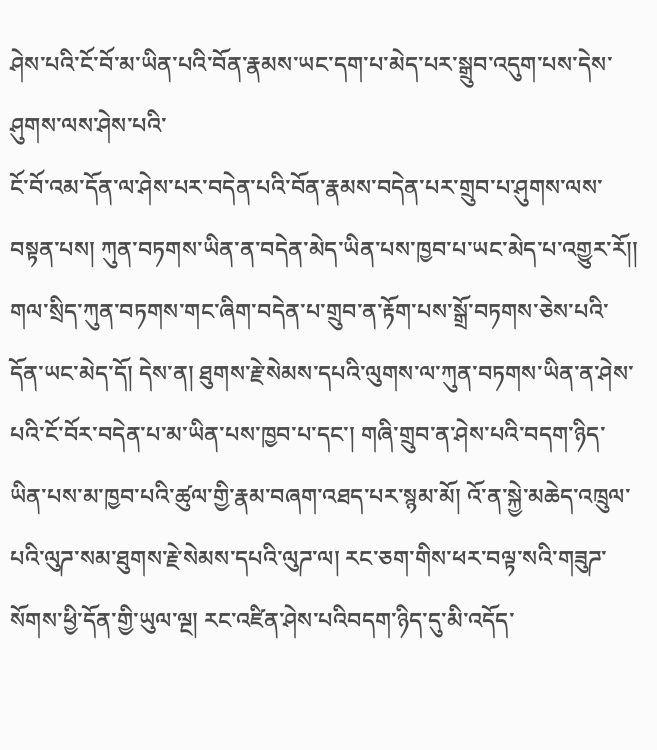ཤེས་པའི་ངོ་བོ་མ་ཡིན་པའི་བོན་རྣམས་ཡང་དག་པ་མེད་པར་སྒྲུབ་འདུག་པས་དེས་ཤུགས་ལས་ཤེས་པའི་
ངོ་བོ་འམ་དོན་ལ་ཤེས་པར་བདེན་པའི་བོན་རྣམས་བདེན་པར་གྲུབ་པ་ཤུགས་ལས་བསྟན་པས། ཀུན་བཏགས་ཡིན་ན་བདེན་མེད་ཡིན་པས་ཁྱབ་པ་ཡང་མེད་པ་འགྱུར་རོ།། གལ་སྲིད་ཀུན་བཏགས་གང་ཞིག་བདེན་པ་གྲུབ་ན་རྟོག་པས་སྒྲོ་བཏགས་ཅེས་པའི་དོན་ཡང་མེད་དོ། དེས་ན། ཐུགས་རྗེ་སེམས་དཔའི་ལུགས་ལ་ཀུན་བཏགས་ཡིན་ན་ཤེས་པའི་ངོ་བོར་བདེན་པ་མ་ཡིན་པས་ཁྱབ་པ་དང་། གཞི་གྲུབ་ན་ཤེས་པའི་བདག་ཉིད་ཡིན་པས་མ་ཁྱབ་པའི་ཚུལ་གྱི་རྣམ་བཞག་འཐད་པར་སྙམ་མོ། འོ་ན་སྐྱེ་མཆེད་འཁྲུལ་པའི་ལུཌ་སམ་ཐུགས་རྗེ་སེམས་དཔའི་ལུཌ་ལ། རང་ཅག་གིས་ཕར་བལྟ་སའི་གཟུཌ་སོགས་ཕྱི་དོན་གྱི་ཡུལ་ལྔ། རང་འཛིན་ཤེས་པའིབདག་ཉིད་དུ་མི་འདོད་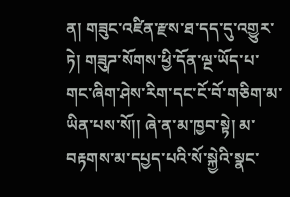ན། གཟུང་འཛིན་རྫས་ཐ་དད་དུ་འགྱུར་ཏེ། གཟུཌ་སོགས་ཕྱི་དོན་ལྔ་ཡོད་པ་གང་ཞིག་ཤེས་རིག་དང་ངོ་བོ་གཅིག་མ་ཡིན་པས་སོ།། ཞེ་ན་མ་ཁྱབ་སྟེ། མ་བརྟགས་མ་དཔྱད་པའི་སོ་སྐྱེའི་སྣང་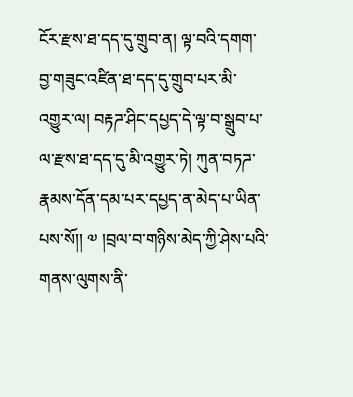ངོར་རྫས་ཐ་དད་དུ་གྲུབ་ན། ལྟ་བའི་དགག་བྱ་གཟུང་འཛིན་ཐ་དད་དུ་གྲུབ་པར་མི་འགྱུར་ལ། བརྟཌ་ཤིང་དཔྱད་དེ་ལྟ་བ་སྒྲུབ་པ་ལ་རྫས་ཐ་དད་དུ་མི་འགྱུར་ཏེ། ཀུན་བཏཌ་རྣམས་དོན་དམ་པར་དཔྱད་ན་མེད་པ་ཡིན་པས་སོ།། ༧ །བྲལ་བ་གཉིས་མེད་ཀྱི་ཤེས་པའི་གནས་ལུགས་ནི་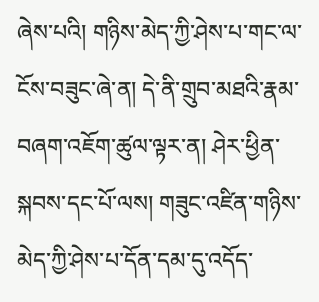ཞེས་པའི། གཉིས་མེད་ཀྱི་ཤེས་པ་གང་ལ་ངོས་བཟུང་ཞེ་ན། དེ་ནི་གྲུབ་མཐའི་རྣམ་བཞག་འཇོག་ཚུལ་ལྟར་ན། ཤེར་ཕྱིན་སྐབས་དང་པོ་ལས། གཟུང་འཛིན་གཉིས་མེད་ཀྱི་ཤེས་པ་དོན་དམ་དུ་འདོད་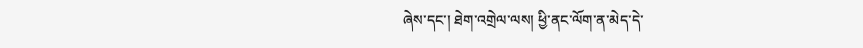ཞེས་དང་། ཐེག་འགྲེལ་ལས། ཕྱི་ནང་ལོག་ན་མེད་དེ་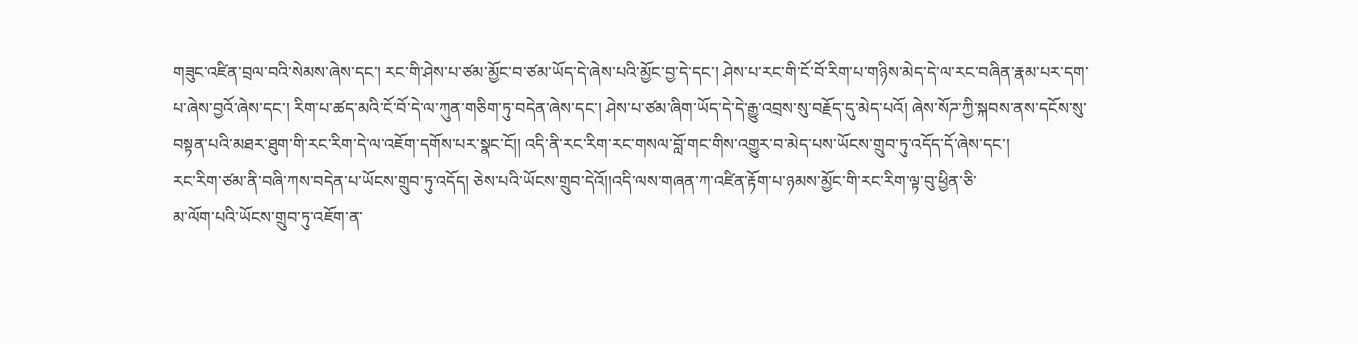གཟུང་འཛིན་བྲལ་བའི་སེམས་ཞེས་དང་། རང་གི་ཤེས་པ་ཙམ་མྱོང་བ་ཙམ་ཡོད་དེ་ཞེས་པའི་མྱོང་བྱ་དེ་དང་། ཤེས་པ་རང་གི་ངོ་བོ་རིག་པ་གཉིས་མེད་དེ་ལ་རང་བཞིན་རྣམ་པར་དག་པ་ཞེས་བྱའོ་ཞེས་དང་། རིག་པ་ཚད་མའི་ངོ་བོ་དེ་ལ་ཀུན་གཅིག་ཏུ་བདེན་ཞེས་དང་། ཤེས་པ་ཙམ་ཞིག་ཡོད་དེ་དེ་རྒྱུ་འབྲས་སུ་བརྗོད་དུ་མེད་པའོ། ཞེས་སོཌ་ཀྱི་སྐབས་ནས་དངོས་སུ་བསྟན་པའི་མཐར་ཐུག་གི་རང་རིག་དེ་ལ་འཇོག་དགོས་པར་སྣང་ངོ།། འདི་ནི་རང་རིག་རང་གསལ་བློ་གང་གིས་འགྱུར་བ་མེད་པས་ཡོངས་གྲུབ་ཏུ་འདོད་དོ་ཞེས་དང་།
རང་རིག་ཙམ་ནི་བཞི་ཀས་བདེན་པ་ཡོངས་གྲུབ་ཏུ་འདོད། ཅེས་པའི་ཡོངས་གྲུབ་དེའོ།།འདི་ལས་གཞན་ཀ་འཛིན་རྟོག་པ་ཉམས་མྱོང་གི་རང་རིག་ལྟ་བུ་ཕྱིན་ཅི་
མ་ལོག་པའི་ཡོངས་གྲུབ་ཏུ་འཇོག་ན་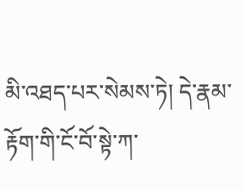མི་འཐད་པར་སེམས་ཏེ། དེ་རྣམ་རྟོག་གི་ངོ་བོ་སྟེ་ཀ་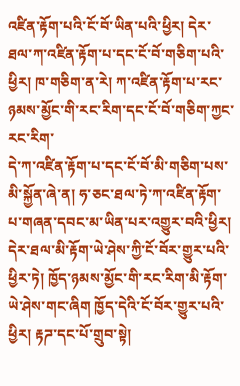འཛིན་རྟོག་པའི་ངོ་བོ་ཡིན་པའི་ཕྱིར། དེར་ཐལ་ཀ་འཛིན་རྟོག་པ་དང་ངོ་བོ་གཅིག་པའི་ཕྱིར། ཁ་གཅིག་ན་རེ། ཀ་འཛིན་རྟོག་པ་རང་ཉམས་མྱོང་གི་རང་རིག་དང་ངོ་བོ་གཅིག་ཀྱང་རང་རིག་
དེ་ཀ་འཛིན་རྟོག་པ་དང་ངོ་བོ་མི་གཅིག་པས་མི་སྐྱོན་ཞེ་ན། ཧ་ཅང་ཐལ་ཏེ་ཀ་འཛིན་རྟོག་པ་གཞན་དབང་མ་ཡིན་པར་འགྱུར་བའི་ཕྱིར། དེར་ཐལ་མི་རྟོག་ཡེ་ཤེས་ཀྱི་ངོ་བོར་གྱུར་པའི་ཕྱིར་ཏེ། ཁྱོད་ཉམས་མྱོང་གི་རང་རིག་མི་རྟོག་ཡེ་ཤེས་གང་ཞིག ཁྱོད་དེའི་ངོ་བོར་གྱུར་པའི་ཕྱིར། རྟཌ་དང་པོ་གྲུབ་སྟེ།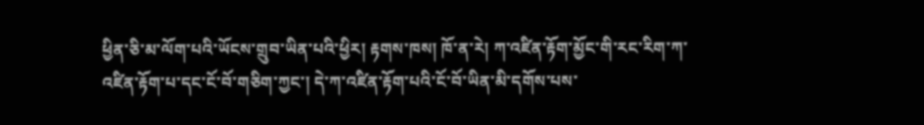ཕྱིན་ཅི་མ་ལོག་པའི་ཡོངས་གྲུབ་ཡིན་པའི་ཕྱིར། རྟགས་ཁས། ཁོ་ན་རེ། ཀ་འཛིན་རྟོག་མྱོང་གི་རང་རིག་ཀ་འཛིན་རྟོག་པ་དང་ངོ་བོ་གཅིག་ཀྱང་། དེ་ཀ་འཛིན་རྟོག་པའི་ངོ་བོ་ཡིན་མི་དགོས་པས་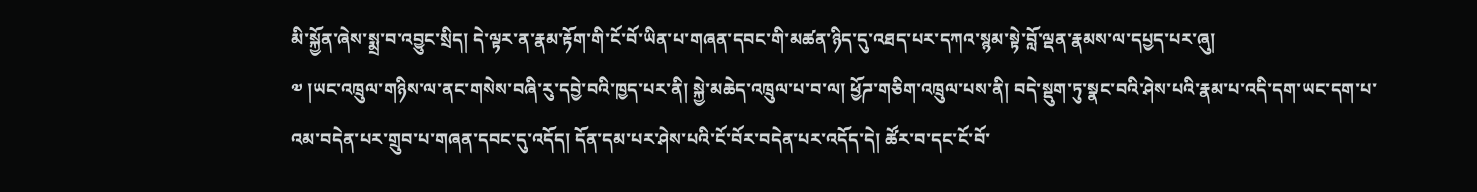མི་སྐྱོན་ཞེས་སྨྲ་བ་འབྱུང་སྲིད། དེ་ལྟར་ན་རྣམ་རྟོག་གི་ངོ་བོ་ཡིན་པ་གཞན་དབང་གི་མཚན་ཉིད་དུ་འཐད་པར་དཀའ་སྙམ་སྟེ་བློ་ལྡན་རྣམས་ལ་དཔྱད་པར་ཞུ།
༧ །ཡང་འཁྲུལ་གཉིས་ལ་ནང་གསེས་བཞི་རུ་དབྱེ་བའི་ཁྱད་པར་ནི། སྐྱེ་མཆེད་འཁྲུལ་པ་བ་ལ། ཕྱོཌ་གཅིག་འཁྲུལ་པས་ནི། བདེ་སྡུག་ཏུ་སྣང་བའི་ཤེས་པའི་རྣམ་པ་འདི་དག་ཡང་དག་པ་འམ་བདེན་པར་གྲུབ་པ་གཞན་དབང་དུ་འདོད། དོན་དམ་པར་ཤེས་པའི་ངོ་བོར་བདེན་པར་འདོད་དེ། ཚོར་བ་དང་ངོ་བོ་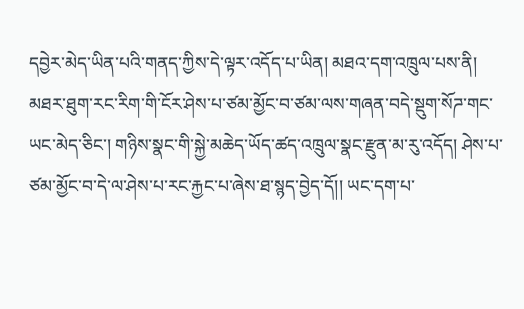དབྱེར་མེད་ཡིན་པའི་གནད་ཀྱིས་དེ་ལྟར་འདོད་པ་ཡིན། མཐའ་དག་འཁྲུལ་པས་ནི། མཐར་ཐུག་རང་རིག་གི་ངོར་ཤེས་པ་ཙམ་མྱོང་བ་ཙམ་ལས་གཞན་བདེ་སྡུག་སོཌ་གང་ཡང་མེད་ཅིང་། གཉིས་སྣང་གི་སྐྱེ་མཆེད་ཡོད་ཚད་འཁྲུལ་སྣང་རྫུན་མ་རུ་འདོད། ཤེས་པ་ཙམ་མྱོང་བ་དེ་ལ་ཤེས་པ་རང་རྐྱང་པ་ཞེས་ཐ་སྙད་བྱེད་དོ།། ཡང་དག་པ་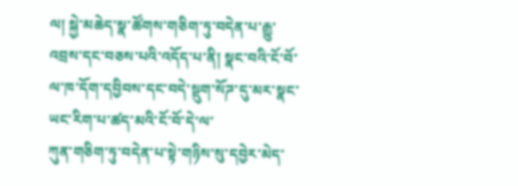ལ། སྐྱེ་མཆེད་སྣ་ཚོགས་གཅིག་ཏུ་བདེན་པ་རྒྱུ་འབྲས་དང་བཅས་པའི་འདོད་པ་ནི། སྣང་བའི་ངོ་བོ་ལ་ཁ་དོག་དབྱིབས་དང་བདེ་སྡུག་སོཌ་དུ་མར་སྣང་ཡང་རིག་པ་ཚད་མའི་ངོ་བོ་དེ་ལ་
ཀུན་གཅིག་ཏུ་བདེན་པ་སྟེ་གཉིས་སུ་དབྱེར་མེད་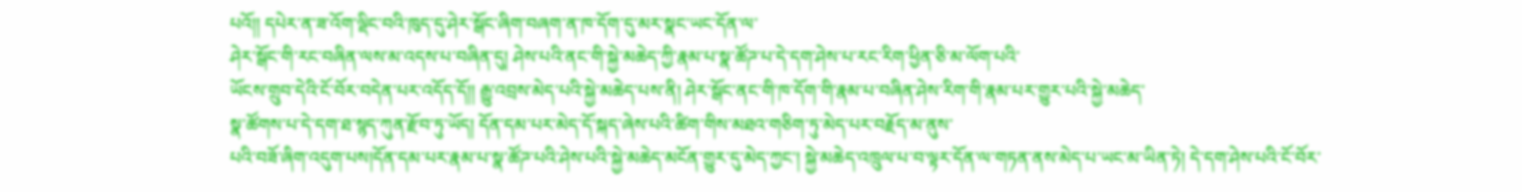པའོ།། དཔེར་ན་ཟ་འོག་ལྡིང་བའི་ཁུད་དུ་ཤེར་སྒོང་ཞིག་བཞག་ན་ཁ་དོག་དུ་མར་སྣང་ཡང་དོན་ལ་
ཤེར་སྒོང་གི་རང་བཞིན་ལས་མ་འདས་པ་བཞིན་དུ། ཤེས་པའི་ནང་གི་སྐྱེ་མཆེད་ཀྱི་རྣམ་པ་སྣ་ཚོཌ་པ་དེ་དག་ཤེས་པ་རང་རིག་ཕྱིན་ཅི་མ་ལོག་པའི་
ཡོངས་གྲུབ་དེའི་ངོ་བོར་བདེན་པར་འདོད་དོ།། རྒྱུ་འབྲས་མེད་པའི་སྐྱེ་མཆེད་པས་ནི། ཤེར་སྒོང་ནང་གི་ཁ་དོག་གི་རྣམ་པ་བཞིན་ཤེས་རིག་གི་རྣམ་པར་གྱུར་པའི་སྐྱེ་མཆེད་
སྣ་ཚོགས་པ་དེ་དག་ཐ་སྙད་ཀུན་རྫོབ་ཏུ་ཡོད། དོན་དམ་པར་མེད་དོ་སྐད་ཞེས་པའི་ཚིག་གིས་མཐའ་གཅིག་ཏུ་མེད་པར་བརྗོད་མ་ནུས་
པའི་བཟོ་ཞིག་འདུག་པས།དོན་དམ་པར་རྣམ་པ་སྣ་ཚོཌ་པའི་ཤེས་པའི་སྐྱེ་མཆེད་མངོན་གྱུར་དུ་མེད་ཀྱང་། སྐྱེ་མཆེད་འཁྲུལ་པ་བ་ལྟར་དོན་ལ་གཏན་ནས་མེད་པ་ཡང་མ་ཡིན་ཏེ། དེ་དག་ཤེས་པའི་ངོ་བོར་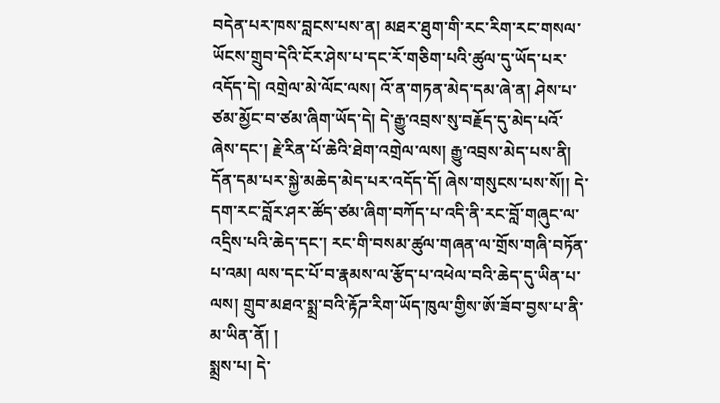བདེན་པར་ཁས་བླངས་པས་ན། མཐར་ཐུག་གི་རང་རིག་རང་གསལ་ཡོངས་གྲུབ་དེའི་ངོར་ཤེས་པ་དང་རོ་གཅིག་པའི་ཚུལ་དུ་ཡོད་པར་འདོད་དེ། འགྲེལ་མེ་ལོང་ལས། འོ་ན་གཏན་མེད་དམ་ཞེ་ན། ཤེས་པ་ཙམ་མྱོང་བ་ཙམ་ཞིག་ཡོད་དེ། དེ་རྒྱུ་འབྲས་སུ་བརྗོད་དུ་མེད་པའོ་ཞེས་དང་། རྗེ་རིན་པོ་ཆེའི་ཐེག་འགྲེལ་ལས། རྒྱུ་འབྲས་མེད་པས་ནི། དོན་དམ་པར་སྐྱེ་མཆེད་མེད་པར་འདོད་དོ། ཞེས་གསུངས་པས་སོ།། དེ་དག་རང་བློར་ཤར་ཚོད་ཙམ་ཞིག་བཀོད་པ་འདི་ནི་རང་བློ་གཞུང་ལ་འདྲིས་པའི་ཆེད་དང་། རང་གི་བསམ་ཚུལ་གཞན་ལ་གྲོས་གཞི་བཏོན་པ་འམ། ལས་དང་པོ་བ་རྣམས་ལ་རྩོད་པ་འཕེལ་བའི་ཆེད་དུ་ཡིན་པ་ལས། གྲུབ་མཐའ་སྨྲ་བའི་རྟོཌ་རིག་ཡོད་ཁུལ་གྱིས་ཨོ་ཟོབ་བྱས་པ་ནི་མ་ཡིན་ནོ། །
སྨྲས་པ། དེ་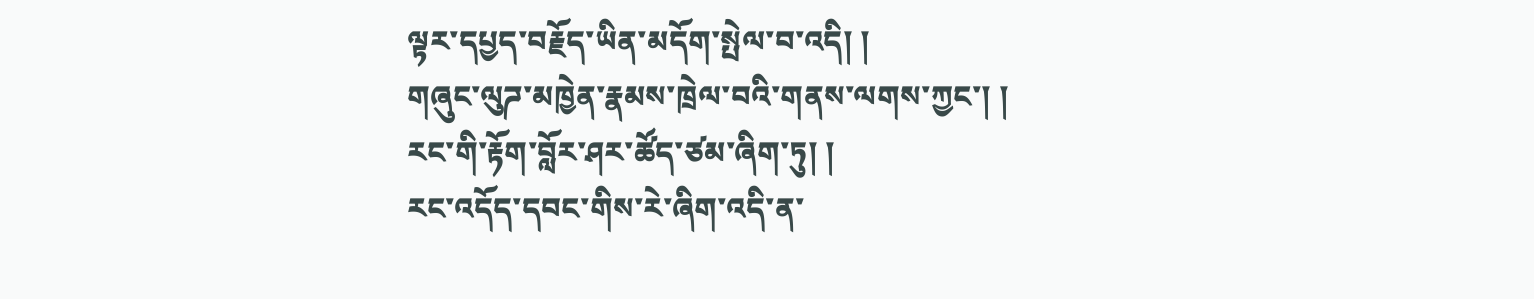ལྟར་དཔྱད་བརྗོད་ཡིན་མདོག་སྤེལ་བ་འདི། །
གཞུང་ལུཌ་མཁྱེན་རྣམས་ཁྲེལ་བའི་གནས་ལགས་ཀྱང་། །
རང་གི་རྟོག་བློར་ཤར་ཚོད་ཙམ་ཞིག་ཏུ། །
རང་འདོད་དབང་གིས་རེ་ཞིག་འདི་ན་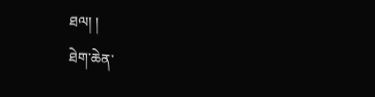ཐལ། །
ཐེག་ཆེན་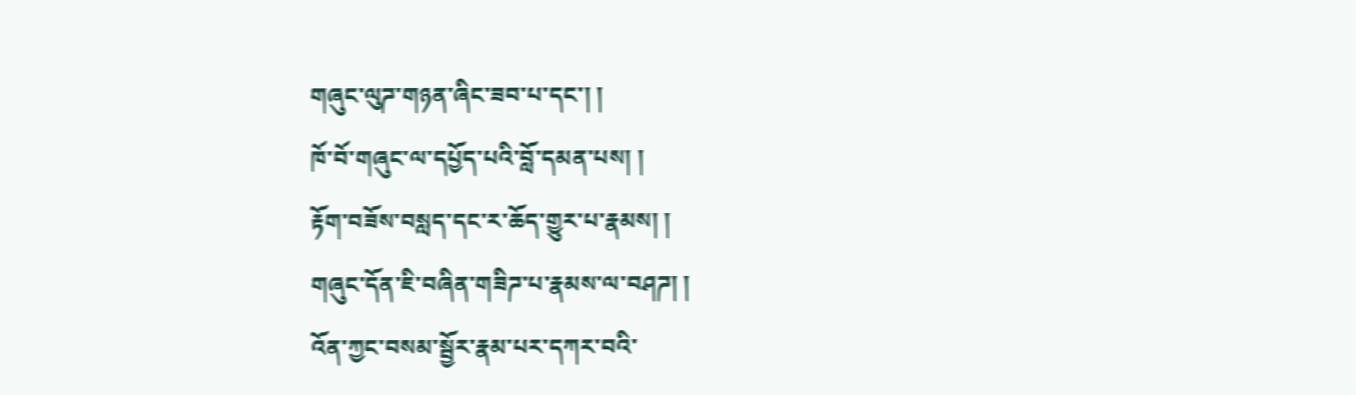གཞུང་ལུཌ་གཉན་ཞིང་ཟབ་པ་དང་། །
ཁོ་བོ་གཞུང་ལ་དཔྱོད་པའི་བློ་དམན་པས། །
རྟོག་བཟོས་བསླད་དང་ར་ཆོད་གྱུར་པ་རྣམས། །
གཞུང་དོན་ཇི་བཞིན་གཟིཌ་པ་རྣམས་ལ་བཤཌ། །
འོན་ཀྱང་བསམ་སྦྱོར་རྣམ་པར་དཀར་བའི་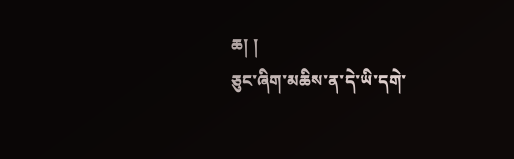ཆ། །
ཅུང་ཞིག་མཆིས་ན་དེ་ཡི་དགེ་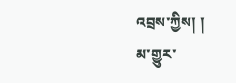འབྲས་ཀྱིས། །
མ་གྱུར་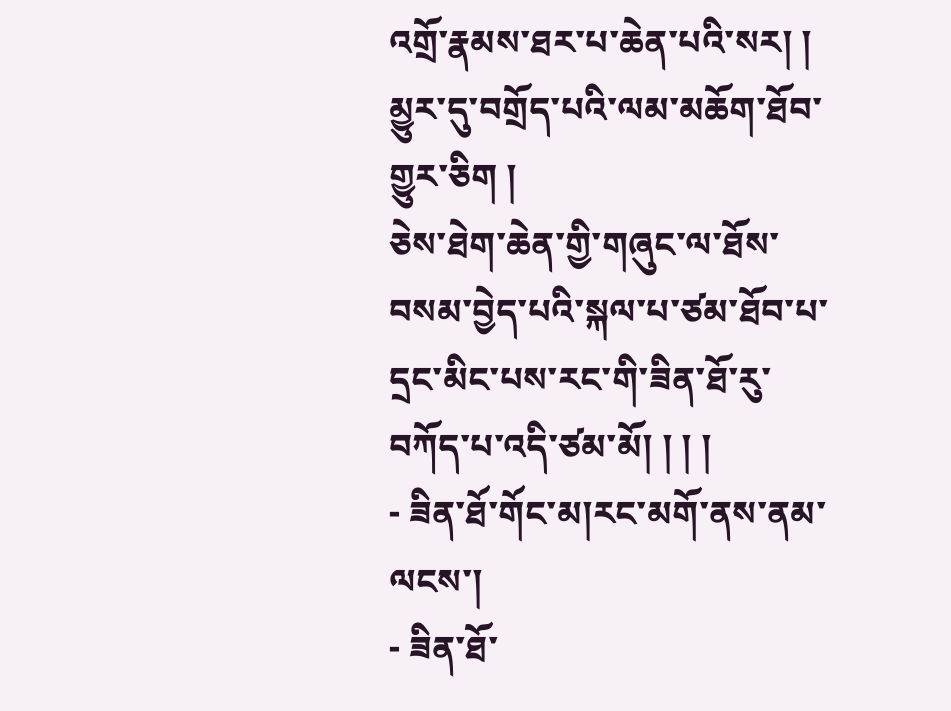འགྲོ་རྣམས་ཐར་པ་ཆེན་པའི་སར། །
མྱུར་དུ་བགྲོད་པའི་ལམ་མཆོག་ཐོབ་གྱུར་ཅིག །
ཅེས་ཐེག་ཆེན་གྱི་གཞུང་ལ་ཐོས་བསམ་བྱེད་པའི་སྐལ་པ་ཙམ་ཐོབ་པ་དྲང་མིང་པས་རང་གི་ཟིན་ཐོ་རུ་བཀོད་པ་འདི་ཙམ་མོ། ། ། །
- ཟིན་ཐོ་གོང་མ།རང་མགོ་ནས་ནམ་ལངས་།
- ཟིན་ཐོ་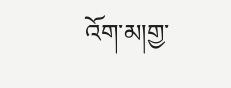འོག་མ།གྱ་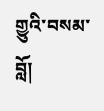གྱུའི་བསམ་བློ།